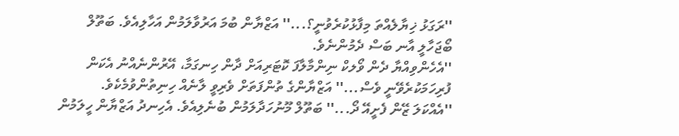''ރަގަޅު ޚިޔާލެއްތަ މިފާޅުކުރެވުނީ؟...'' އަޒްޔާން ބުމަ އަރުވާލަމުން އަހާލިއެވެ. ބަތޫލް ބޯޖަހާލީ އާނ ބަސް ދެމުންނެވެ.
''އެހެންވިއްޔާ ދެން ވޯލކް ނިންމާލާފަ ކޮޓަރިއަށް ދާން ހިނގަމާ، އޭރުންނެއްނު އެކަން ފުރިހަމަކުރެވޭނީ ވެސް...'' އަޒްޔާންގެ ތުންފަތަށް ވެރިވީ ލާނެއް ހިނިތުންވުމެކެވެ.
''އެއްކަލަ ޒޭން ފެށީއޭ ދޯ...'' ބަތޫލް މޫނުހަދާލަމުން ބުނެލިއެވެ. އެހިނދު އަޒްޔާން ހީލަމުން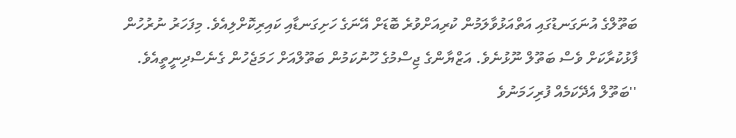ބަތޫލްގެ އުނަގަނޑުގައި އަތްއަޅުވާލަމުން ކުރިއަށްވުރެ ބޮޑަށް އޭނަގެ ހަށިގަނޑާއި ކައިރިކޮށްލިއެވެ. މިފަހަރު ނުރުހުން ފާޅުކުރާކަށް ވެސް ބަތޫލް ނޫޅުނެވެ. އަޒްޔާންގެ ޖިސްމުގެ ހޫނުކަމުން ބަތޫލްއަށް ހަމަޖެހުން ގެނެސްދިނީތީއެވެ.
''ބަތޫލް އެދޭކަމެއް ފުރިހަމަނުވެ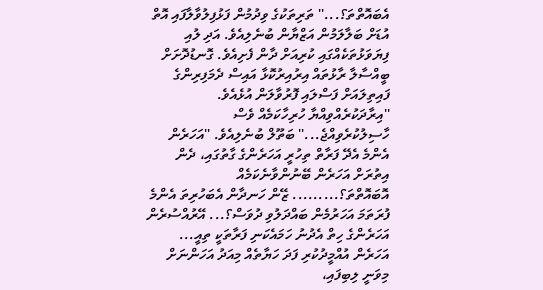އެބައޮތްތަ؟...'' ތަރިތަކުގެ ވިދުމުން ފަޅުފިލުވާލާފައި އޮތް އުޑަށް ބަލާލަމުން އަޒްޔާން ބުނެލިއެވެ. އަދި ލުއި ފިޔަވަޅުތަކެއްގައި ކުރިއަށް ދާން ފެށިއެވެ. ގޮނޑުދޮށަށް ބީއްސާލާ ރާޅުތައް އިރުއިރުކޮޅާ އައިސް ދެމަފިރިންގެ ފައިތިލައަށް ފަސްލައި ފޮރުވާލަން އުޅެއެވެ.
''އިރާދަކުރެއްވިއްޔާ ހުރިހާކަމެއް ވެސް ހާސިލުކުރެވިއްޖެ...'' ބަތޫލް ބުނެލިއެވެ. ''އަހަރެން އެންމެ އެދޭ ފަރާތް ތިހުރީ އަހަރެންގެ ގާތުގައި، ދެން އިތުރަށް އަހަރެން ބޭނުންވާނެކަމެއް އޮބައޮތްތަ؟......... ޒޭން ހަނދާން އެބަހުރިތަ އެންމެ ފުރަތަމަ އަހަރުމެން ބައްދަލުވި ދުވަސް؟... އޭރުއްސުރެން އަހަރެންގެ ހިތް އެދުނު ހަމައެކަނި ފަރާތަކީ ތިއީ... އަހަރެން އުއްމީދުކުރި ފަދަ ހަޔާތެއް މިއަދު އަހަންނަށް މިވަނީ ލިބިފައި،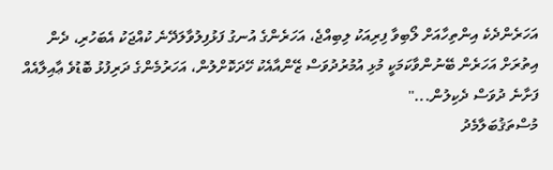އަހަރެންދެކެ އިންތިހާއަށް ލޯބިވާ ފިރިއަކު ލިބިއްޖެ، އަހަރެންގެ އުނގު ފަޅުފިލުވާލަދޭނެ ކުއްޖަކު އެބަހުރި، ދެން އިތުރަށް އަހަރެން ބޭނުންވާކަމަކީ މުޅި އުމުރުދުވަސް ޒޭންއާއެކު ހޭދަކޮށްލުން، އަހަރުމެންގެ ދަރިފުޅު ބޮޑުވެ ޢާއިލާއެއް ފަށާނެ ދުވަސް ދެކިލުން...''
މުސްތަޤުބަލާމެދު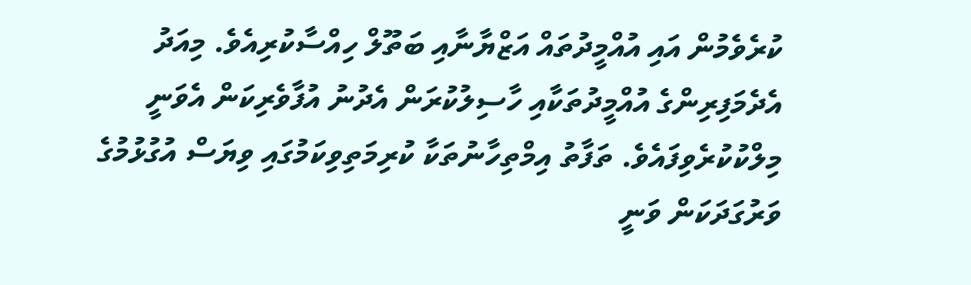ކުރެވެމުން އައި އުއްމީދުތައް އަޒްޔާނާއި ބަތޫލް ހިއްސާކުރިއެވެ. މިއަދު އެދެމަފިރިންގެ އުއްމީދުތަކާއި ހާސިލުކުރަން އެދުނު އުފާވެރިކަން އެވަނީ މިލްކުކުރެވިފައެވެ. ތަފާތު އިމްތިހާނުތަކާ ކުރިމަތިވިކަމުގައި ވިޔަސް އުގުޅުމުގެ ވަރުގަދަކަން ވަނީ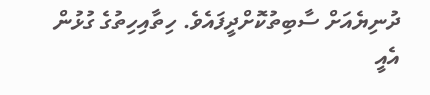ދުނިޔެއަށް ސާބިތުކޮށްދީފައެވެ. ހިތާއިހިތުގެ ގުޅުން އެއީ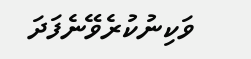ވަކިނުކުރެވޭނެފަދަ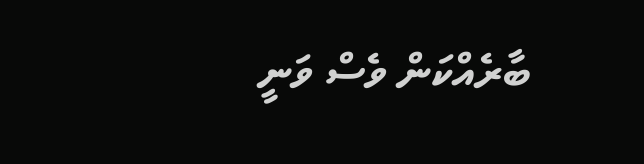ބާރެއްކަން ވެސް ވަނީ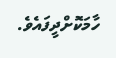ހާމަކޮށްދީފައެވެ.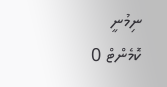ނިމުނީ
ކޮމެންޓް 0